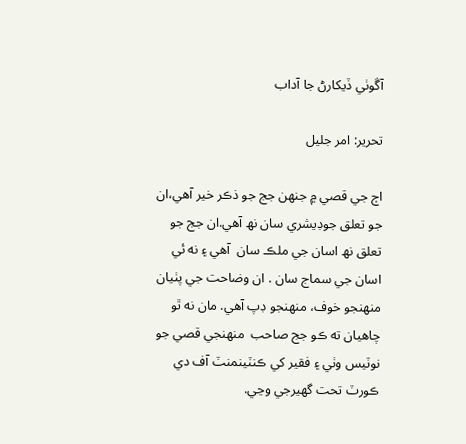آڱوٺي ڏيکارڻ جا آداب

تحرير: امر جليل

اڄ جي قصي ۾ جنھن جج جو ذڪر خير آھي،ان جو تعلق جوڊيشري سان نھ آھي.ان جج جو تعلق نھ اسان جي ملڪ سان  آھي ۽ نه ئي اسان جي سماج سان . ان وضاحت جي پٺيان منهنجو خوف، منهنجو ڊپ آهي. مان نه ٿو چاهيان ته ڪو جج صاحب  منهنجي قصي جو نوٽيس وٺي ۽ فقير کي ڪنٽينمنٽ آف دي ڪورٽ تحت گھيرجي وڃي.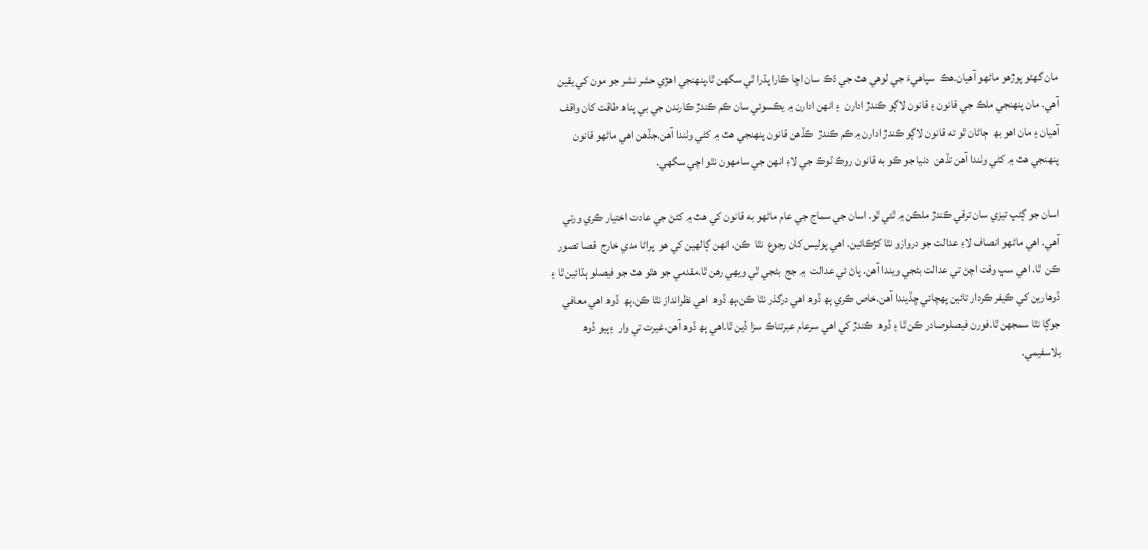مان گھڻو پوڙهو ماڻهو آهيان.ھڪ  سپاهيءَ جي لوهي هٿ جي ڌڪ سان اڇا ڪارا پڌرا ٿي سگھن ٿا.پنهنجي اھڙي حشر نشر جو مون کي يقين آهي. مان پنھنجي ملڪ جي قانون ۽ قانون لاڳو ڪندڙ ادارن  ۽ انھن ادارن ۾ يڪسوئي سان ڪم ڪندڙ ڪارندن جي بي پناھ طاقت کان واقف آھيان ۽ مان اھو بھ  ڄاڻان ٿو ته قانون لاڳو ڪندڙ ادارن ۾ڪم ڪندڙ  ڪڏھن قانون پنھنجي ھٿ ۾ کڻي وٺندا آھن.جڏهن اهي ماڻهو قانون پنھنجي هٿ ۾ کڻي وٺندا آھن تڏھن  دنيا جو ڪو به قانون روڪ ٽوڪ جي لاءِ انهن جي سامهون نٿو اچي سگهي.

اسان جو ڳڻپ تيزي سان ترقي ڪندڙ ملڪن ۾ ٿئي ٿو. اسان جي سماج جي عام ماڻهو به قانون کي هٿ ۾ کڻڻ جي عادت اختيار ڪري ورتي آهي. اهي ماڻهو انصاف لاءِ عدالت جو دروازو نٿا کڙڪائين. اهي پوليس کان رجوع  نٿا  ڪن. انهن ڳالهين کي ھو  پراڻا مدي خارج  قصا تصور ڪن  ٿا. اهي سڀ وقت اچڻ تي عدالت بڻجي ويندا آهن. پاڻ ئي عدالت  ۾ جج  بڻجي ٿي ويھي رھن ٿا.مقدمي جو ھٿو ھٿ جو فيصلو ٻڌائين ٿا ۽ ڏوھارين کي ڪيفر ڪردار تائين پھچائي ڇڏيندا آھن.خاص ڪري ٻھ ڏوھ اھي درگذر نٿا ڪن،ٻھ ڏوھ  اھي نظرانداز نٿا ڪن.ٻھ  ڏوھ اھي معافي جوڳا نٿا سمجھن ٿا.فورن فيصلوصادر ڪن ٿا ۽ ڏوھ  ڪندڙ کي اھي سرعام عبرتناڪ سزا ڏين ٿا.اھي ٻھ ڏوھ آھن،غيرت تي وار  ۽ٻيو ڏوھ  بلاسفيمي.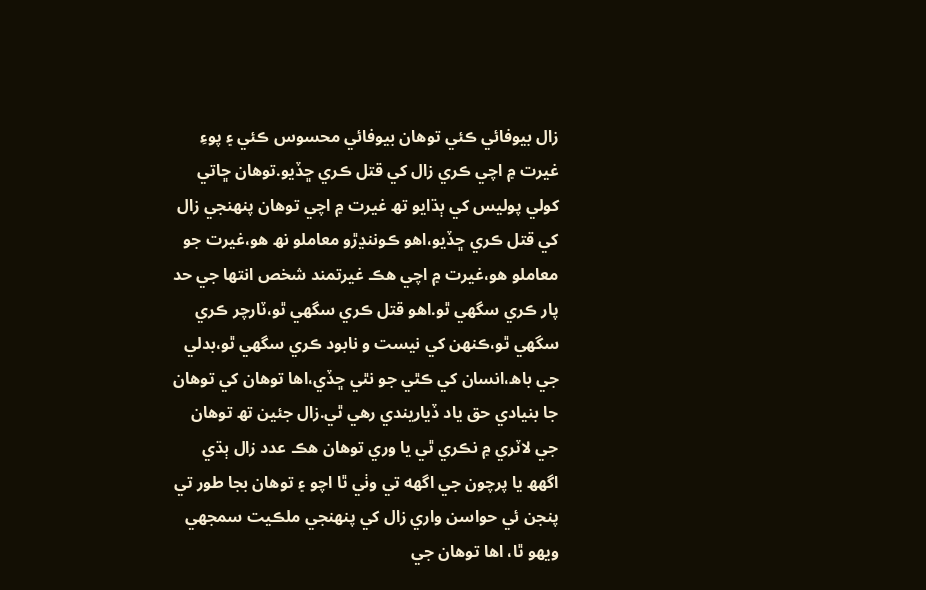زال بيوفائي ڪئي توھان بيوفائي محسوس ڪئي ۽ پوءِ غيرت ۾ اچي ڪري زال کي قتل ڪري ڇڏيو.توھان ڇاتي کولي پوليس کي ٻڌايو تھ غيرت ۾ اچي توھان پنھنجي زال کي قتل ڪري ڇڏيو،اھو ڪوننڍڙو معاملو نھ ھو،غيرت جو معاملو ھو،غيرت ۾ اچي ھڪ غيرتمند شخص انتھا جي حد پار ڪري سگھي ٿو.اھو قتل ڪري سگھي ٿو،ٽارچر ڪري سگھي ٿو،ڪنھن کي نيست و نابود ڪري سگھي ٿو،بدلي جي باھ،انسان کي ڪٿي جو نٿي ڇڏي،اھا توھان کي توھان جا بنيادي حق ياد ڏياريندي رھي ٿي.زال جئين تھ توھان جي لاٽري ۾ نڪري ٿي يا وري توھان ھڪ عدد زال ٻڌي اگهھ يا پرچون جي اگھه تي وٺي ٿا اچو ۽ توھان بجا طور تي پنجن ئي حواسن واري زال کي پنھنجي ملڪيت سمجھي ويھو ٿا، اھا توھان جي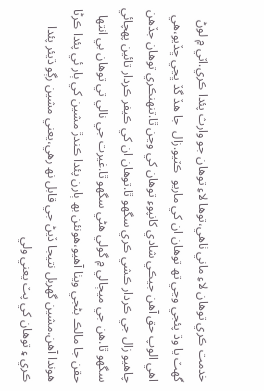خدمت ڪري توھان لاءِ ماني ٺاھي،توھا لاءِ توھان جو وارث پئدا ڪري.اٽي ۾ لوڻ گھٽ يا وڌ پئجي وڃي تھ توھان ان کي ماريو  ڪٽيو.زال  جا ھڏ گڏ ڀڃي ڇڏيو،ھي اھي الوپ حق آھن جيڪي شادي کانپوءِ توھان کي وڃن ٿا.تنھنڪري توھان جڏھن چاھيو زال جي ڪردار ڪشي ڪري سگھو ٿا.توھان ان کي ڪيفر ڪردار تائين پھچائي سگھو ٿا.ھن جي ميڄالي ۾ گولي ھڻي سگھو ٿا.غيرت جي نالي تي توھان بي انتھا حقن جا مالڪ بڻجي ويٺا آھيو،ھونئن بھ ٻارن پئدا ڪندڙ مشين کي ٻار ئي پئدا ڪرڻا ھوندا آھن.مشين گھربل نتيجا ڏيڻ جي قابل نھ رھي،يعني مشين رڳو ڌيئر پئدا ڪري ۽ توھان کي پٽ يعني ولي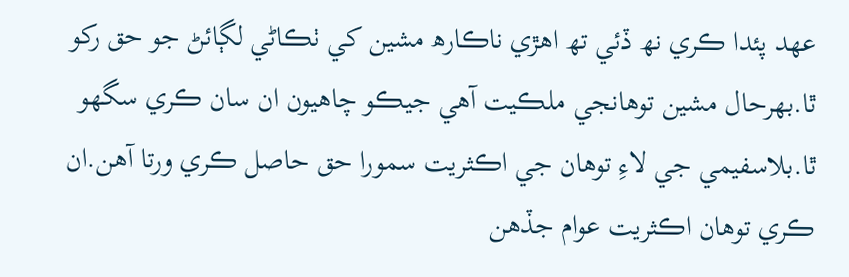عھد پئدا ڪري نھ ڏئي تھ اھڙي ناڪارھ مشين کي ٺڪاڻي لڳائڻ جو حق رکو ٿا.بھرحال مشين توھانجي ملڪيت آھي جيڪو چاھيون ان سان ڪري سگھو ٿا.بلاسفيمي جي لاءِ توھان جي اڪثريت سمورا حق حاصل ڪري ورتا آھن.ان ڪري توھان اڪثريت عوام جڏھن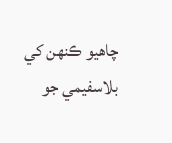چاھيو ڪنھن کي بلاسفيمي جو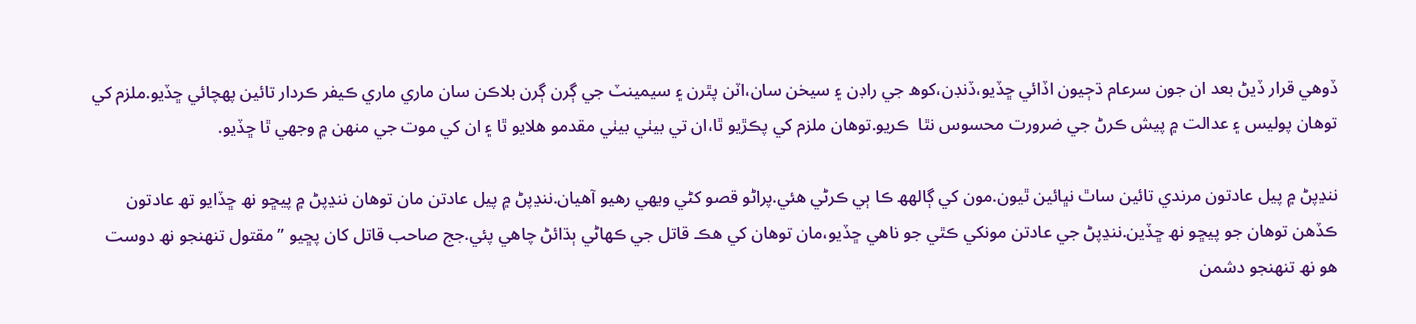ڏوھي قرار ڏيڻ بعد ان جون سرعام ڌڄيون اڏائي ڇڏيو،ڏنڊن،کوھ جي راڊن ۽ سيخن سان،اٽن پٿرن ۽ سيمينٽ جي ڳرن ڳرن بلاڪن سان ماري ماري ڪيفر ڪردار تائين پھچائي ڇڏيو.ملزم کي توھان پوليس ۽ عدالت ۾ پيش ڪرڻ جي ضرورت محسوس نٿا  ڪريو.توھان ملزم کي پڪڙيو ٿا،ان تي بيٺي بيٺي مقدمو ھلايو ٿا ۽ ان کي موت جي منھن ۾ وجھي ٿا ڇڏيو.

ننڍپڻ ۾ پيل عادتون مرندي تائين ساٿ نڀائين ٿيون.مون کي ڳالھھ ڪا ٻي ڪرڻي ھئي.پراڻو قصو کڻي ويھي رھيو آھيان.ننڍپڻ ۾ پيل عادتن مان توھان ننڍپڻ ۾ پيڇو نھ ڇڏايو تھ عادتون ڪڏھن توھان جو پيڇو نھ ڇڏين.ننڍپڻ جي عادتن مونکي ڪٿي جو ناھي ڇڏيو،مان توھان کي ھڪ قاتل جي ڪھاڻي ٻڌائڻ چاھي پئي.جج صاحب قاتل کان پڇيو ”مقتول تنھنجو نھ دوست ھو نھ تنھنجو دشمن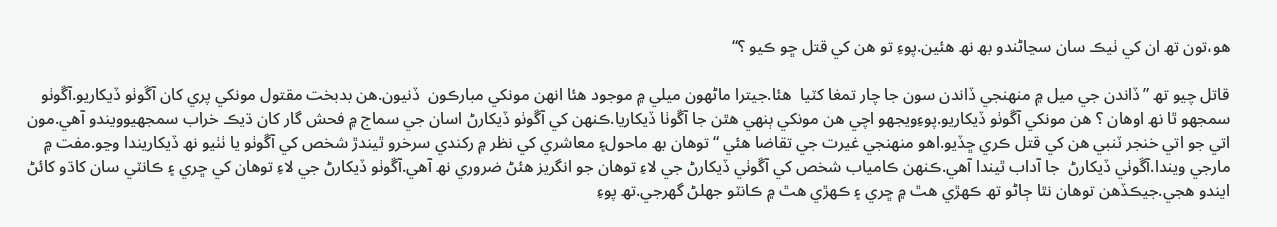ھو،تون تھ ان کي ٺيڪ سان سڃاڻندو بھ نھ ھئين.پوءِ تو ھن کي قتل ڇو ڪيو ؟“

قاتل چيو تھ ”ڏاندن جي ميل ۾ منھنجي ڏاندن سون جا چار تمغا کٽيا  ھئا.جيترا ماڻھون ميلي ۾ موجود ھئا انھن مونکي مبارڪون  ڏنيون.ھن بدبخت مقتول مونکي پري کان آڱوٺو ڏيکاريو.آڱوٺو سمجھو ٿا نھ اوھان ؟ ھن مونکي آڱوٺو ڏيکاريو.پوءِويجھو اچي ھن مونکي ٻنھي ھٿن جا آڱوٺا ڏيکاريا.ڪنھن کي آڱوٺو ڏيکارڻ اسان جي سماج ۾ فحش گار کان ڌيڪ خراب سمجھيوويندو آھي.مون اتي جو اتي خنجر ٽنبي ھن کي قتل ڪري ڇڏيو.اھو منھنجي غيرت جي تقاضا ھئي “توھان بھ ماحول۽ معاشري کي نظر ۾ رکندي سرخرو ٿيندڙ شخص کي آڱوٺو يا ٺٺيو نھ ڏيکاريندا وڃو.مفت ۾ مارجي ويندا.آڱوٺي ڏيکارڻ  جا آداب ٿيندا آھي.ڪنھن ڪامياب شخص کي آڱوٺي ڏيکارڻ جي لاءِ توھان جو انگريز ھئڻ ضروري نھ آھي.آڱوٺو ڏيکارڻ جي لاءِ توھان کي ڇري ۽ ڪانٽي سان کاڌو کائڻ ايندو ھجي.جيڪڏھن توھان نٿا ڄاڻو تھ ڪھڙي ھٿ ۾ ڇري ۽ ڪھڙي ھٿ ۾ ڪانٽو جھلڻ گھرجي.تھ پوءِ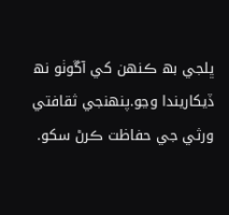ڀلجي بھ ڪنھن کي آڱوٺو نھ ڏيکاريندا وڃو.پنھنجي ثقافتي ورثي جي حفاظت ڪرڻ سکو.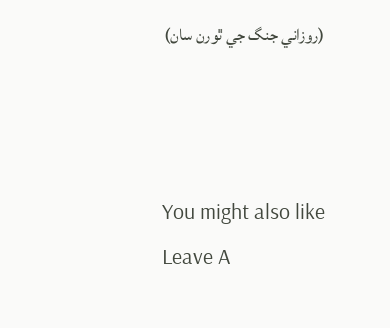(روزاني جنگ جي ٿورن سان)



You might also like
Leave A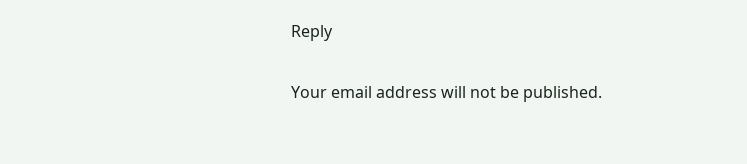Reply

Your email address will not be published.